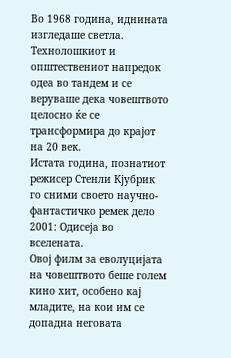Во 1968 година, иднината изгледаше светла. Технолошкиот и општествениот напредок одеа во тандем и се веруваше дека човештвото целосно ќе се трансформира до крајот на 20 век.
Истата година, познатиот режисер Стенли Кјубрик го сними своето научно-фантастичко ремек дело 2001: Одисеја во вселената.
Овој филм за еволуцијата на човештвото беше голем кино хит, особено кај младите, на кои им се допадна неговата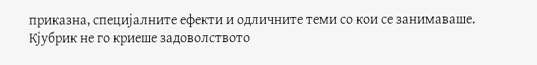приказна, специјалните ефекти и одличните теми со кои се занимаваше. Кјубрик не го криеше задоволството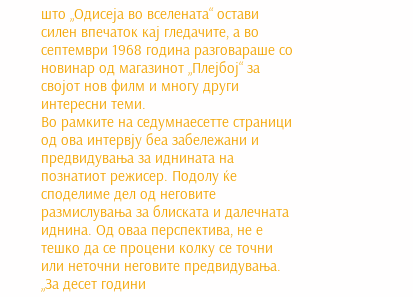што „Одисеја во вселената“ остави силен впечаток кај гледачите, а во септември 1968 година разговараше со новинар од магазинот „Плејбој“ за својот нов филм и многу други интересни теми.
Во рамките на седумнаесетте страници од ова интервју беа забележани и предвидувања за иднината на познатиот режисер. Подолу ќе споделиме дел од неговите размислувања за блиската и далечната иднина. Од оваа перспектива, не е тешко да се процени колку се точни или неточни неговите предвидувања.
„За десет години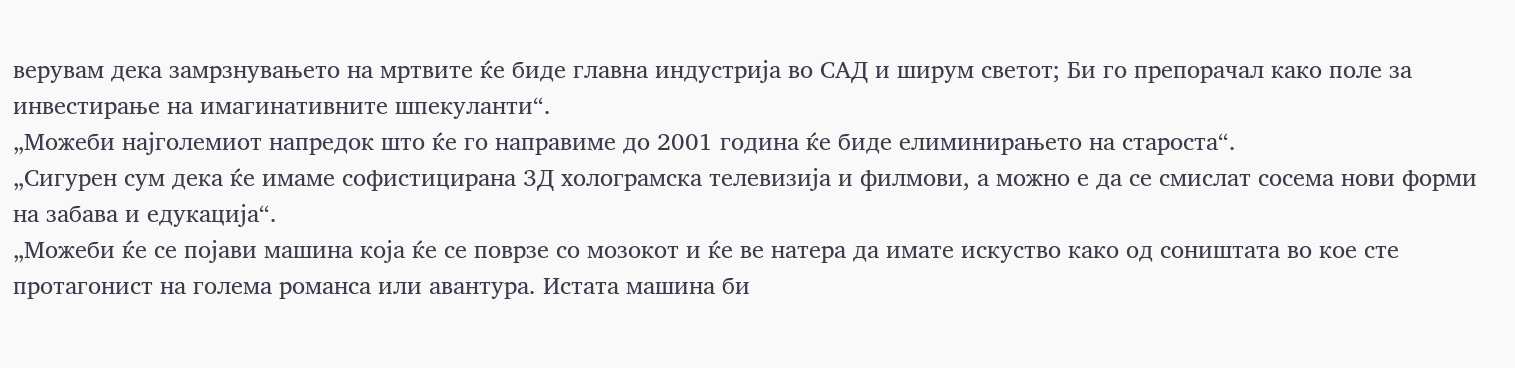верувам дека замрзнувањето на мртвите ќе биде главна индустрија во САД и ширум светот; Би го препорачал како поле за инвестирање на имагинативните шпекуланти“.
„Можеби најголемиот напредок што ќе го направиме до 2001 година ќе биде елиминирањето на староста“.
„Сигурен сум дека ќе имаме софистицирана 3Д холограмска телевизија и филмови, а можно е да се смислат сосема нови форми на забава и едукација“.
„Можеби ќе се појави машина која ќе се поврзе со мозокот и ќе ве натера да имате искуство како од соништата во кое сте протагонист на голема романса или авантура. Истата машина би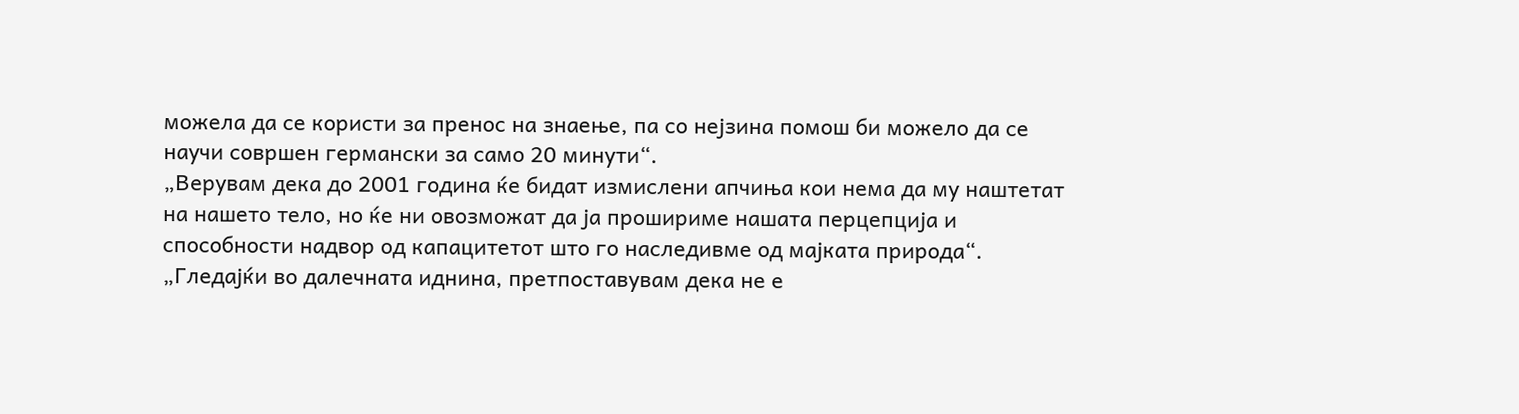можела да се користи за пренос на знаење, па со нејзина помош би можело да се научи совршен германски за само 20 минути“.
„Верувам дека до 2001 година ќе бидат измислени апчиња кои нема да му наштетат на нашето тело, но ќе ни овозможат да ја прошириме нашата перцепција и способности надвор од капацитетот што го наследивме од мајката природа“.
„Гледајќи во далечната иднина, претпоставувам дека не е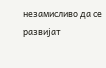незамисливо да се развијат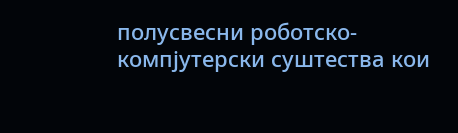полусвесни роботско-компјутерски суштества кои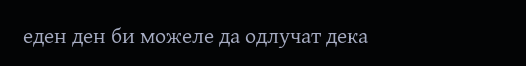еден ден би можеле да одлучат дека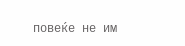повеќе не им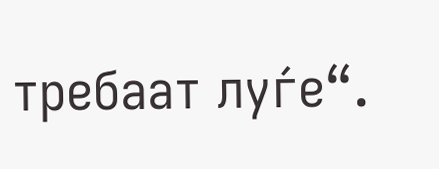требаат луѓе“.